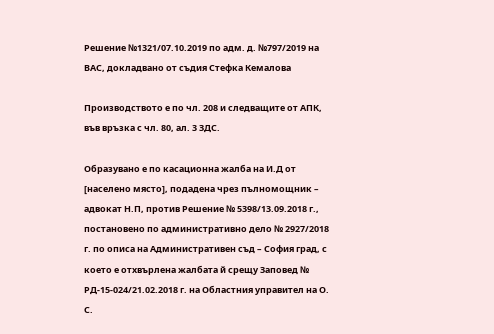Решение №1321/07.10.2019 по адм. д. №797/2019 на ВАС, докладвано от съдия Стефка Кемалова

Производството е по чл. 208 и следващите от АПК, във връзка с чл. 80, ал. 3 ЗДС.

Образувано е по касационна жалба на И.Д от [населено място], подадена чрез пълномощник – адвокат Н.П, против Решение № 5398/13.09.2018 г., постановено по административно дело № 2927/2018 г. по описа на Административен съд – София град, с което е отхвърлена жалбата й срещу Заповед № РД-15-024/21.02.2018 г. на Областния управител на О. С.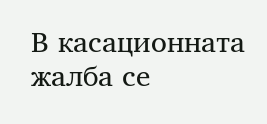В касационната жалба се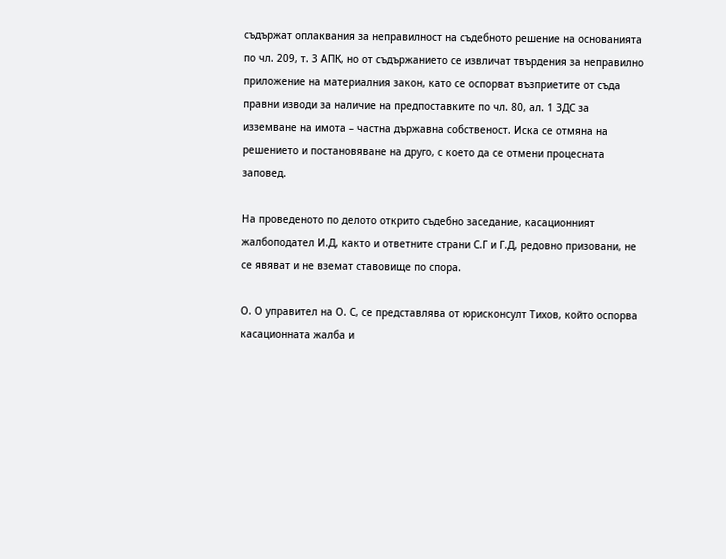съдържат оплаквания за неправилност на съдебното решение на основанията по чл. 209, т. 3 АПК, но от съдържанието се извличат твърдения за неправилно приложение на материалния закон, като се оспорват възприетите от съда правни изводи за наличие на предпоставките по чл. 80, ал. 1 ЗДС за изземване на имота – частна държавна собственост. Иска се отмяна на решението и постановяване на друго, с което да се отмени процесната заповед.

На проведеното по делото открито съдебно заседание, касационният жалбоподател И.Д, както и ответните страни С.Г и Г.Д, редовно призовани, не се явяват и не вземат ставовище по спора.

О. О управител на О. С, се представлява от юрисконсулт Тихов, който оспорва касационната жалба и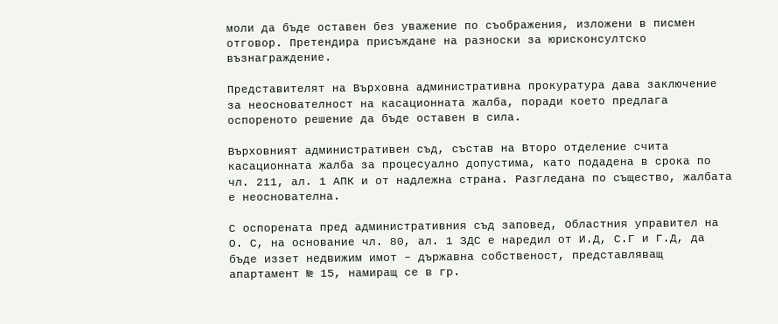моли да бъде оставен без уважение по съображения, изложени в писмен отговор. Претендира присъждане на разноски за юрисконсултско възнаграждение.

Представителят на Върховна административна прокуратура дава заключение за неоснователност на касационната жалба, поради което предлага оспореното решение да бъде оставен в сила.

Върховният административен съд, състав на Второ отделение счита касационната жалба за процесуално допустима, като подадена в срока по чл. 211, ал. 1 АПК и от надлежна страна. Разгледана по същество, жалбата е неоснователна.

С оспорената пред административния съд заповед, Областния управител на О. С, на основание чл. 80, ал. 1 ЗДС е наредил от И.Д, С.Г и Г.Д, да бъде иззет недвижим имот – държавна собственост, представляващ апартамент № 15, намиращ се в гр.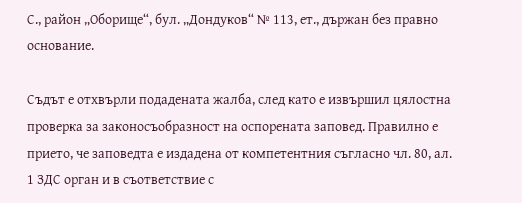С., район „Оборище“, бул. „Дондуков“ № 113, ет., държан без правно основание.

Съдът е отхвърли подадената жалба, след като е извършил цялостна проверка за законосъобразност на оспорената заповед. Правилно е прието, че заповедта е издадена от компетентния съгласно чл. 80, ал. 1 ЗДС орган и в съответствие с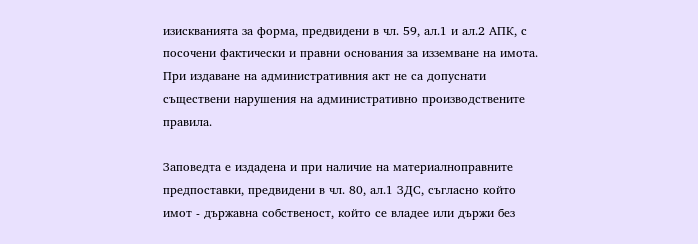изискванията за форма, предвидени в чл. 59, ал.1 и ал.2 АПК, с посочени фактически и правни основания за изземване на имота. При издаване на административния акт не са допуснати съществени нарушения на административно производствените правила.

Заповедта е издадена и при наличие на материалноправните предпоставки, предвидени в чл. 80, ал.1 ЗДС, съгласно който имот - държавна собственост, който се владее или държи без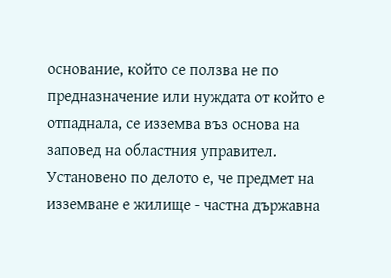основание, който се ползва не по предназначение или нуждата от който е отпаднала, се изземва въз основа на заповед на областния управител. Установено по делото е, че предмет на изземване е жилище - частна държавна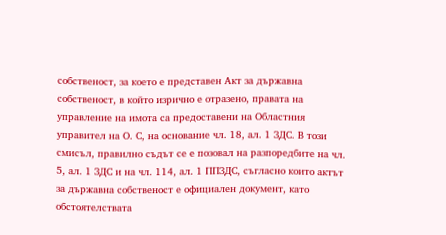собственост, за което е представен Акт за държавна собственост, в който изрично е отразено, правата на управление на имота са предоставени на Областния управител на О. С, на основание чл. 18, ал. 1 ЗДС. В този смисъл, правилно съдът се е позовал на разпоредбите на чл. 5, ал. 1 ЗДС и на чл. 114, ал. 1 ППЗДС, съгласно които актът за държавна собственост е официален документ, като обстоятелствата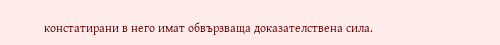констатирани в него имат обвързваща доказателствена сила.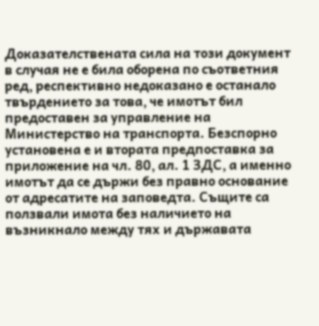Доказателствената сила на този документ в случая не е била оборена по съответния ред, респективно недоказано е останало твърдението за това, че имотът бил предоставен за управление на Министерство на транспорта. Безспорно установена е и втората предпоставка за приложение на чл. 80, ал. 1 ЗДС, а именно имотът да се държи без правно основание от адресатите на заповедта. Същите са ползвали имота без наличието на възникнало между тях и държавата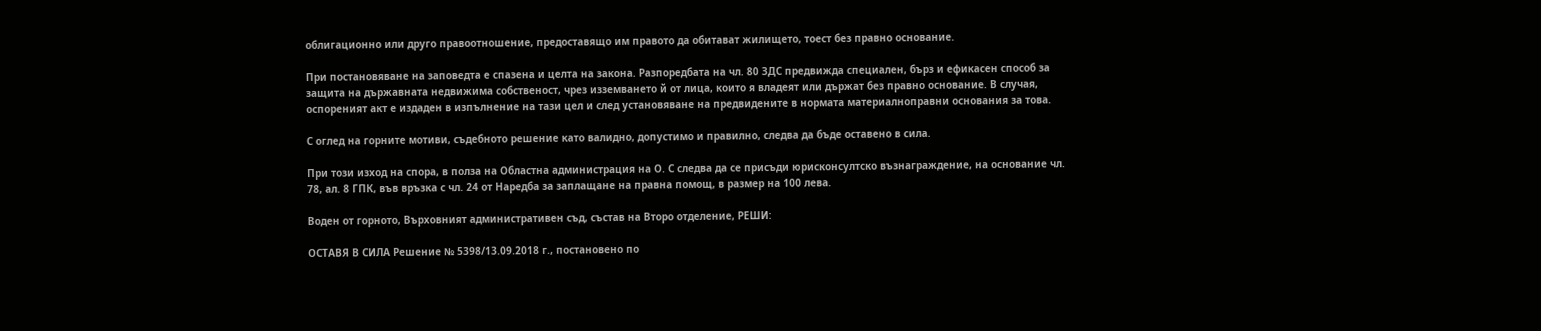облигационно или друго правоотношение, предоставящо им правото да обитават жилището, тоест без правно основание.

При постановяване на заповедта е спазена и целта на закона. Разпоредбата на чл. 80 ЗДС предвижда специален, бърз и ефикасен способ за защита на държавната недвижима собственост, чрез изземването й от лица, които я владеят или държат без правно основание. В случая, оспореният акт е издаден в изпълнение на тази цел и след установяване на предвидените в нормата материалноправни основания за това.

С оглед на горните мотиви, съдебното решение като валидно, допустимо и правилно, следва да бъде оставено в сила.

При този изход на спора, в полза на Областна администрация на О. С следва да се присъди юрисконсултско възнаграждение, на основание чл. 78, ал. 8 ГПК, във връзка с чл. 24 от Наредба за заплащане на правна помощ, в размер на 100 лева.

Воден от горното, Върховният административен съд, състав на Второ отделение, РЕШИ:

ОСТАВЯ В СИЛА Решение № 5398/13.09.2018 г., постановено по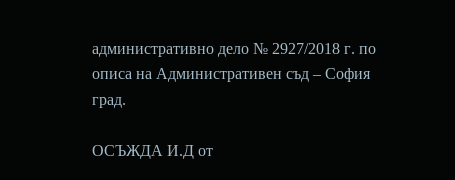административно дело № 2927/2018 г. по описа на Административен съд – София град.

ОСЪЖДА И.Д от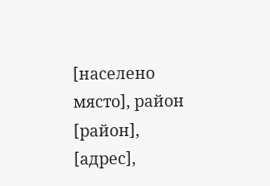[населено място], район [район], [адрес],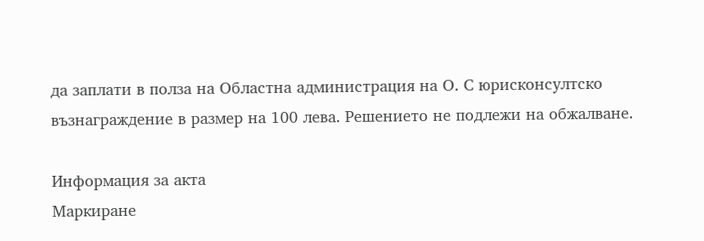да заплати в полза на Областна администрация на О. С юрисконсултско възнаграждение в размер на 100 лева. Решението не подлежи на обжалване.

Информация за акта
Маркиране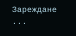Зареждане ...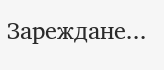Зареждане...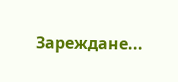Зареждане...